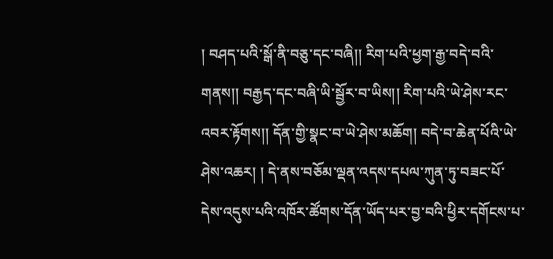། བཤད་པའི་སྒོ་ནི་བཅུ་དང་བཞི།། རིག་པའི་ཕྱག་རྒྱ་བདེ་བའི་གནས།། བརྒྱད་དང་བཞི་ཡི་སྦྱོར་བ་ཡིས།། རིག་པའི་ཡེ་ཤེས་རང་འབར་རྟོགས།། དོན་གྱི་སྣང་བ་ཡེ་ཤེས་མཆོག། བདེ་བ་ཆེན་པོའི་ཡེ་ཤེས་འཆར། ། དེ་ནས་བཅོམ་ལྡན་འདས་དཔལ་ཀུན་ཏུ་བཟང་པོ་དེས་འདུས་པའི་འཁོར་ཚོགས་དོན་ཡོད་པར་བྱ་བའི་ཕྱིར་དགོངས་པ་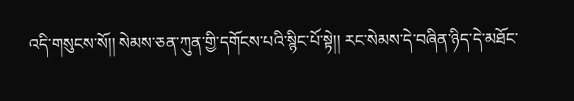འདི་གསུངས་སོ།། སེམས་ཅན་ཀུན་གྱི་དགོངས་པའི་སྙིང་པོ་སྟེ།། རང་སེམས་དེ་བཞིན་ཉིད་དེ་མཐོང་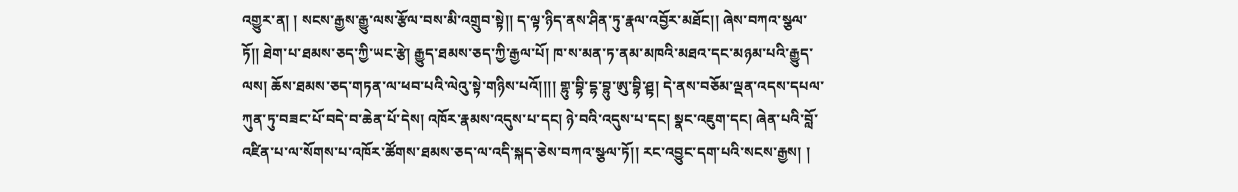འགྱུར་ན། ། སངས་རྒྱས་རྒྱུ་ལས་རྩོལ་བས་མི་འགྲུབ་སྟེ།། ད་ལྟ་ཉིད་ནས་ཤིན་ཏུ་རྣལ་འབྱོར་མཐོང།། ཞེས་བཀའ་སྩལ་ཏོ།། ཐེག་པ་ཐམས་ཅད་ཀྱི་ཡང་རྩེ། རྒྱུད་ཐམས་ཅད་ཀྱི་རྒྱལ་པོ། ཁ་ས་མན་ཏ་ནམ་མཁའི་མཐའ་དང་མཉམ་པའི་རྒྱུད་ལས། ཆོས་ཐམས་ཅད་གཏན་ལ་ཕབ་པའི་ལེའུ་སྟེ་གཉིས་པའོ།།།། གྷུ་བྷི་དྷ་བྷུ་ཨུ་བྷི་ཤྟ། དེ་ནས་བཅོམ་ལྡན་འདས་དཔལ་ཀུན་ཏུ་བཟང་པོ་བདེ་བ་ཆེན་པོ་དེས། འཁོར་རྣམས་འདུས་པ་དང། ཉེ་བའི་འདུས་པ་དང། སྣང་འཇུག་དང། ཞེན་པའི་བློ་འཛིན་པ་ལ་སོགས་པ་འཁོར་ཚོགས་ཐམས་ཅད་ལ་འདི་སྐད་ཅེས་བཀའ་སྩལ་ཏོ།། རང་འབྱུང་དག་པའི་སངས་རྒྱས། །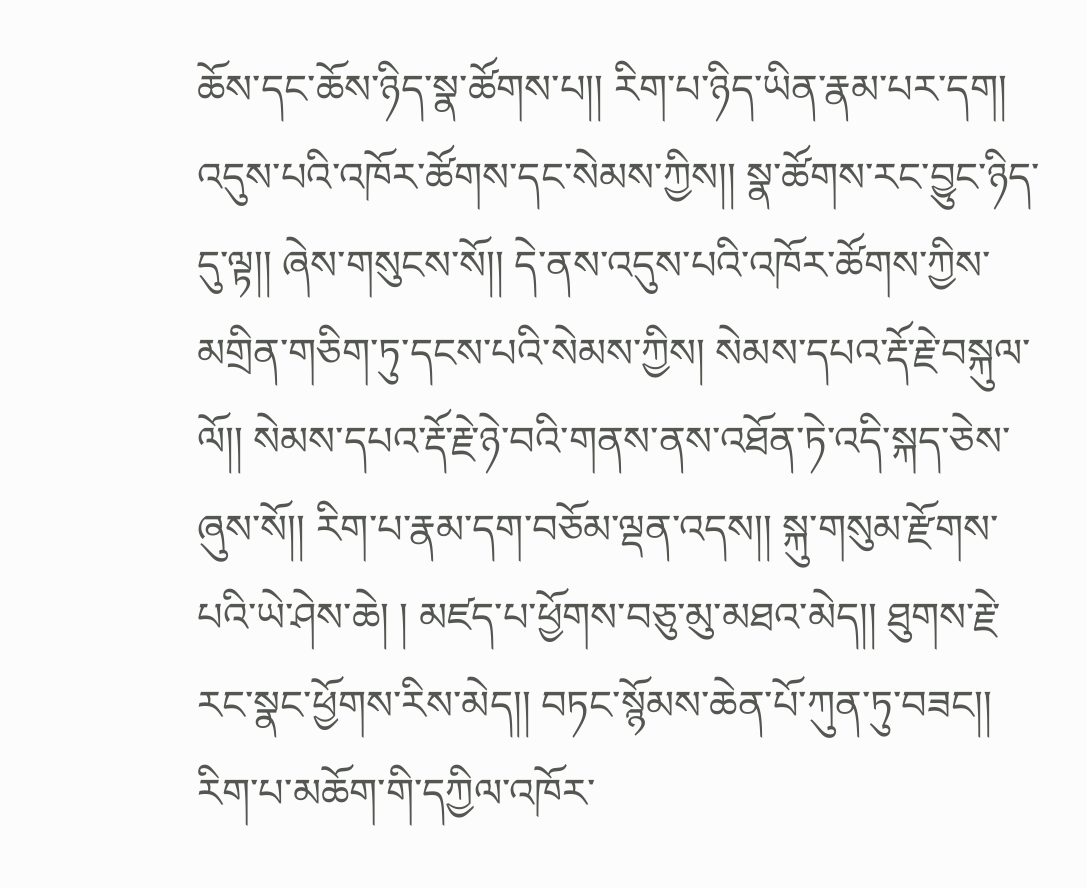ཆོས་དང་ཆོས་ཉིད་སྣ་ཚོགས་པ།། རིག་པ་ཉིད་ཡིན་རྣམ་པར་དག། འདུས་པའི་འཁོར་ཚོགས་དང་སེམས་ཀྱིས།། སྣ་ཚོགས་རང་བྱུང་ཉིད་དུ་ལྟ།། ཞེས་གསུངས་སོ།། དེ་ནས་འདུས་པའི་འཁོར་ཚོགས་ཀྱིས་མགྲིན་གཅིག་ཏུ་དངས་པའི་སེམས་ཀྱིས། སེམས་དཔའ་རྡོ་རྗེ་བསྐུལ་ལོ།། སེམས་དཔའ་རྡོ་རྗེ་ཉེ་བའི་གནས་ནས་འཐོན་ཏེ་འདི་སྐད་ཅེས་ཞུས་སོ།། རིག་པ་རྣམ་དག་བཅོམ་ལྡན་འདས།། སྐུ་གསུམ་རྫོགས་པའི་ཡེ་ཤེས་ཆེ། ། མཛད་པ་ཕྱོགས་བཅུ་མུ་མཐའ་མེད།། ཐུགས་རྗེ་རང་སྣང་ཕྱོགས་རིས་མེད།། བཏང་སྙོམས་ཆེན་པོ་ཀུན་ཏུ་བཟང།། རིག་པ་མཆོག་གི་དཀྱིལ་འཁོར་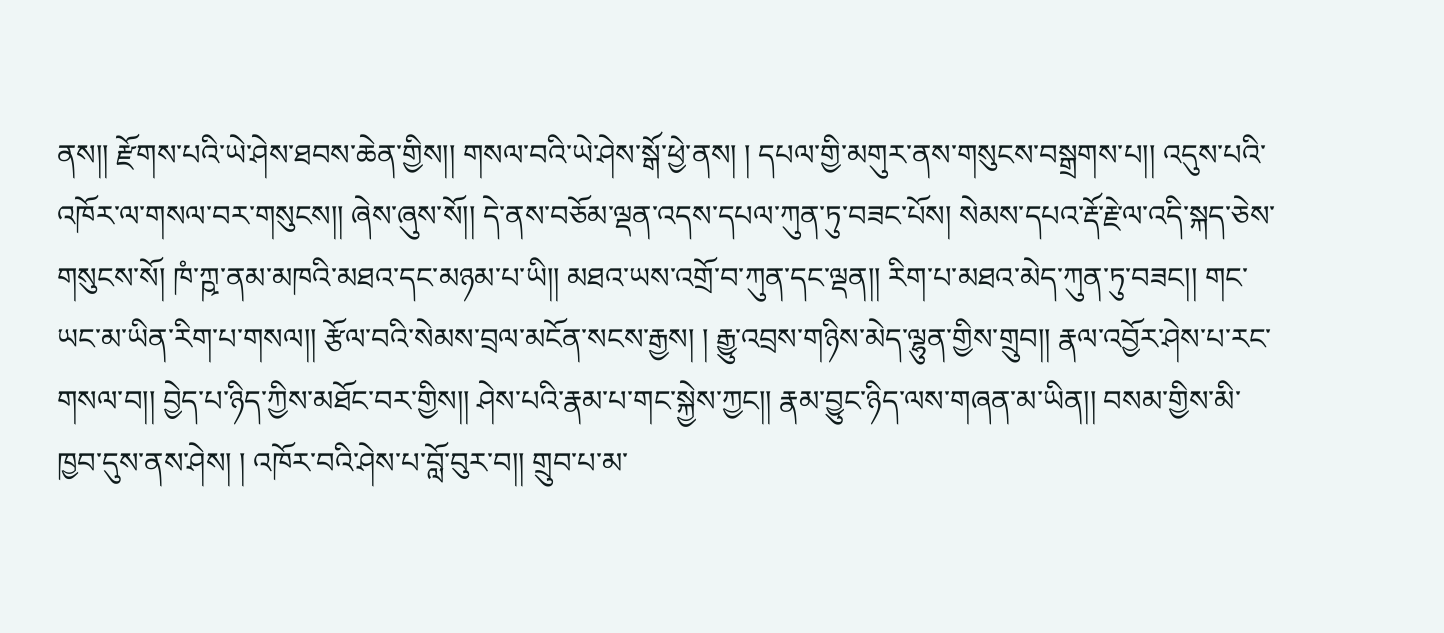ནས།། རྫོགས་པའི་ཡེ་ཤེས་ཐབས་ཆེན་གྱིས།། གསལ་བའི་ཡེ་ཤེས་སྒོ་ཕྱེ་ནས། ། དཔལ་གྱི་མགུར་ནས་གསུངས་བསྒྲགས་པ།། འདུས་པའི་འཁོར་ལ་གསལ་བར་གསུངས།། ཞེས་ཞུས་སོ།། དེ་ནས་བཅོམ་ལྡན་འདས་དཔལ་ཀུན་ཏུ་བཟང་པོས། སེམས་དཔའ་རྡོ་རྗེ་ལ་འདི་སྐད་ཅེས་གསུངས་སོ། ཁཾ་ཀྵ་ནམ་མཁའི་མཐའ་དང་མཉམ་པ་ཡི།། མཐའ་ཡས་འགྲོ་བ་ཀུན་དང་ལྡན།། རིག་པ་མཐའ་མེད་ཀུན་ཏུ་བཟང།། གང་ཡང་མ་ཡིན་རིག་པ་གསལ།། རྩོལ་བའི་སེམས་བྲལ་མངོན་སངས་རྒྱས། ། རྒྱུ་འབྲས་གཉིས་མེད་ལྷུན་གྱིས་གྲུབ།། རྣལ་འབྱོར་ཤེས་པ་རང་གསལ་བ།། བྱེད་པ་ཉིད་ཀྱིས་མཐོང་བར་གྱིས།། ཤེས་པའི་རྣམ་པ་གང་སྐྱེས་ཀྱང།། རྣམ་བྱུང་ཉིད་ལས་གཞན་མ་ཡིན།། བསམ་གྱིས་མི་ཁྱབ་དུས་ནས་ཤེས། ། འཁོར་བའི་ཤེས་པ་བློ་བུར་བ།། གྲུབ་པ་མ་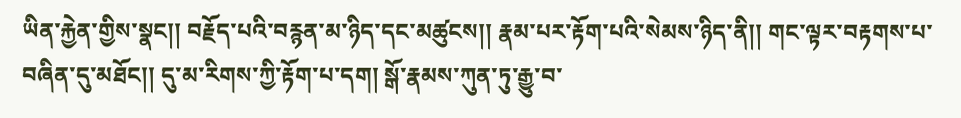ཡིན་རྐྱེན་གྱིས་སྣང།། བརྗོད་པའི་བརྙན་མ་ཉིད་དང་མཚུངས།། རྣམ་པར་རྟོག་པའི་སེམས་ཉིད་ནི།། གང་ལྟར་བརྟགས་པ་བཞིན་དུ་མཐོང།། དུ་མ་རིགས་ཀྱི་རྟོག་པ་དག། སྒོ་རྣམས་ཀུན་ཏུ་རྒྱུ་བ་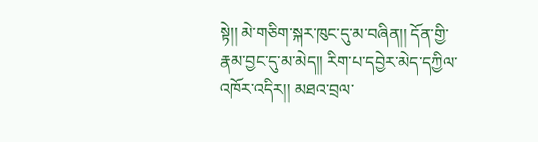སྟེ།། མེ་གཅིག་སྐར་ཁུང་དུ་མ་བཞིན།། དོན་གྱི་རྣམ་བྱང་དུ་མ་མེད།། རིག་པ་དབྱེར་མེད་དཀྱིལ་འཁོར་འདིར།། མཐའ་བྲལ་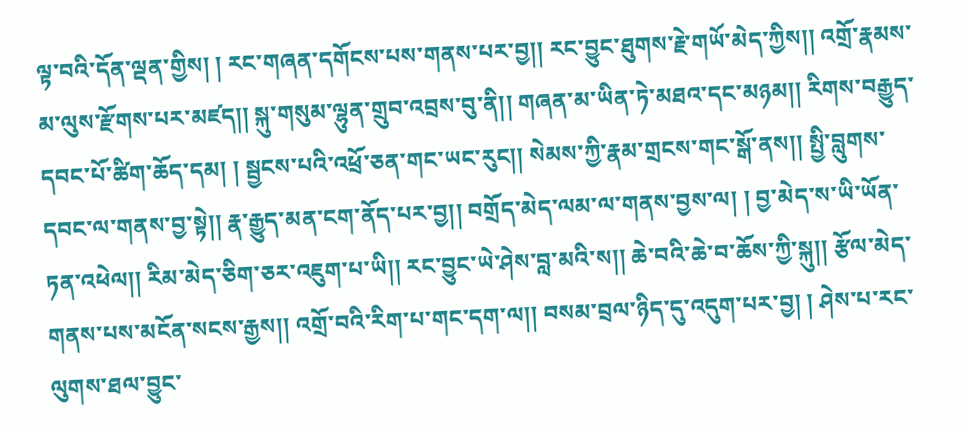ལྟ་བའི་དོན་ལྡན་གྱིས། ། རང་གཞན་དགོངས་པས་གནས་པར་བྱ།། རང་བྱུང་ཐུགས་རྗེ་གཡོ་མེད་ཀྱིས།། འགྲོ་རྣམས་མ་ལུས་རྫོགས་པར་མཛད།། སྐུ་གསུམ་ལྷུན་གྲུབ་འབྲས་བུ་ནི།། གཞན་མ་ཡིན་ཏེ་མཐའ་དང་མཉམ།། རིགས་བརྒྱུད་དབང་པོ་ཚིག་ཆོད་དམ། ། སྦྱངས་པའི་འཕྲོ་ཅན་གང་ཡང་རུང།། སེམས་ཀྱི་རྣམ་གྲངས་གང་སྒོ་ནས།། སྤྱི་བླུགས་དབང་ལ་གནས་བྱ་སྟེ།། རྣ་རྒྱུད་མན་ངག་ནོད་པར་བྱ།། བགྲོད་མེད་ལམ་ལ་གནས་བྱས་ལ། ། བྱ་མེད་ས་ཡི་ཡོན་ཏན་འཕེལ།། རིམ་མེད་ཅིག་ཅར་འཇུག་པ་ཡི།། རང་བྱུང་ཡེ་ཤེས་བླ་མའི་ས།། ཆེ་བའི་ཆེ་བ་ཆོས་ཀྱི་སྐུ།། རྩོལ་མེད་གནས་པས་མངོན་སངས་རྒྱས།། འགྲོ་བའི་རིག་པ་གང་དག་ལ།། བསམ་བྲལ་ཉིད་དུ་འདུག་པར་བྱ། ། ཤེས་པ་རང་ལུགས་ཐལ་བྱུང་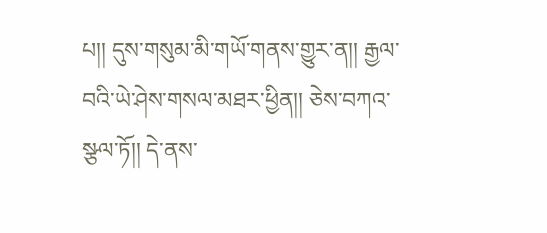པ།། དུས་གསུམ་མི་གཡོ་གནས་གྱུར་ན།། རྒྱལ་བའི་ཡེ་ཤེས་གསལ་མཐར་ཕྱིན།། ཅེས་བཀའ་སྩལ་ཏོ།། དེ་ནས་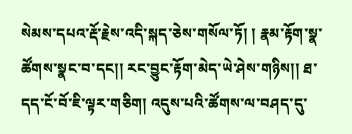སེམས་དཔའ་རྡོ་རྗེས་འདི་སྐད་ཅེས་གསོལ་ཏོ། ། རྣམ་རྟོག་སྣ་ཚོགས་སྣང་བ་དང།། རང་བྱུང་རྟོག་མེད་ཡེ་ཤེས་གཉིས།། ཐ་དད་ངོ་བོ་ཇི་ལྟར་གཅིག། འདུས་པའི་ཚོགས་ལ་བཤད་དུ་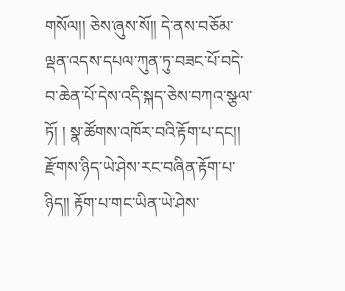གསོལ།། ཅེས་ཞུས་སོ།། དེ་ནས་བཅོམ་ལྡན་འདས་དཔལ་ཀུན་ཏུ་བཟང་པོ་བདེ་བ་ཆེན་པོ་དེས་འདི་སྐད་ཅེས་བཀའ་སྩལ་ཏོ། ། སྣ་ཚོགས་འཁོར་བའི་རྟོག་པ་དང།། རྫོགས་ཉིད་ཡེ་ཤེས་རང་བཞིན་རྟོག་པ་ཉིད།། རྟོག་པ་གང་ཡིན་ཡེ་ཤེས་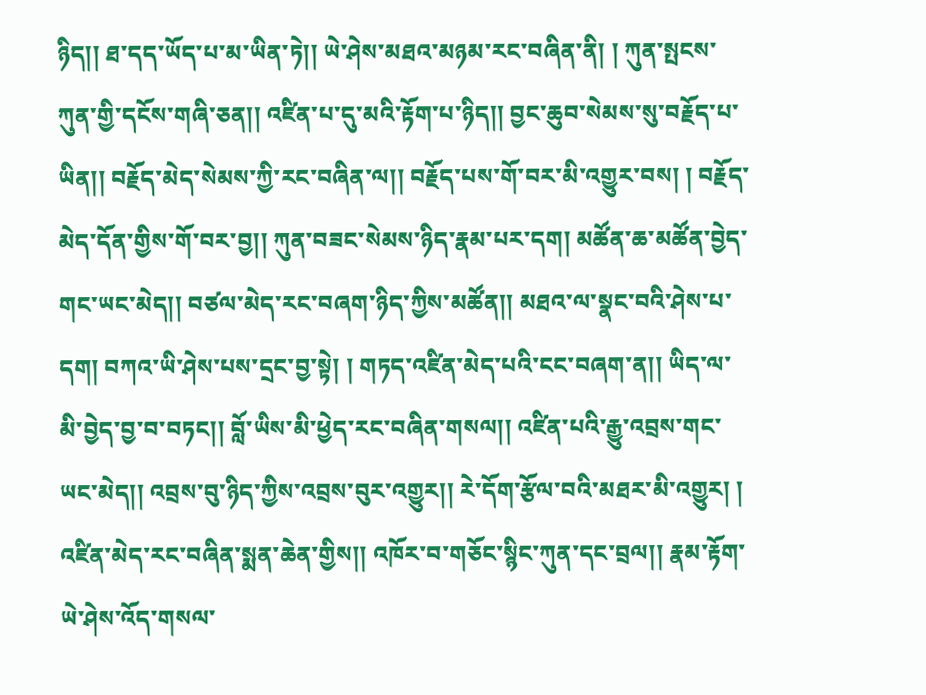ཉིད།། ཐ་དད་ཡོད་པ་མ་ཡིན་ཏེ།། ཡེ་ཤེས་མཐའ་མཉམ་རང་བཞིན་ནི། ། ཀུན་སྤངས་ཀུན་གྱི་དངོས་གཞི་ཅན།། འཛིན་པ་དུ་མའི་རྟོག་པ་ཉིད།། བྱང་ཆུབ་སེམས་སུ་བརྗོད་པ་ཡིན།། བརྗོད་མེད་སེམས་ཀྱི་རང་བཞིན་ལ།། བརྗོད་པས་གོ་བར་མི་འགྱུར་བས། ། བརྗོད་མེད་དོན་གྱིས་གོ་བར་བྱ།། ཀུན་བཟང་སེམས་ཉིད་རྣམ་པར་དག། མཚོན་ཆ་མཚོན་བྱེད་གང་ཡང་མེད།། བཙལ་མེད་རང་བཞག་ཉིད་ཀྱིས་མཚོན།། མཐའ་ལ་སྣང་བའི་ཤེས་པ་དག། བཀའ་ཡི་ཤེས་པས་དྲང་བྱ་སྟེ། ། གཏད་འཛིན་མེད་པའི་ངང་བཞག་ན།། ཡིད་ལ་མི་བྱེད་བྱ་བ་བཏང།། བློ་ཡིས་མི་ཕྱེད་རང་བཞིན་གསལ།། འཛིན་པའི་རྒྱུ་འབྲས་གང་ཡང་མེད།། འབྲས་བུ་ཉིད་ཀྱིས་འབྲས་བུར་འགྱུར།། རེ་དོག་རྩོལ་བའི་མཐར་མི་འགྱུར། ། འཛིན་མེད་རང་བཞིན་སྨན་ཆེན་གྱིས།། འཁོར་བ་གཅོང་སྙིང་ཀུན་དང་བྲལ།། རྣམ་རྟོག་ཡེ་ཤེས་འོད་གསལ་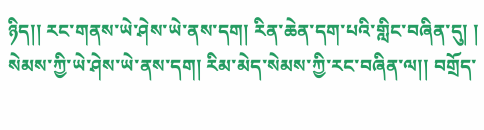ཉིད།། རང་གནས་ཡེ་ཤེས་ཡེ་ནས་དག། རིན་ཆེན་དག་པའི་གླིང་བཞིན་དུ། ། སེམས་ཀྱི་ཡེ་ཤེས་ཡེ་ནས་དག། རིམ་མེད་སེམས་ཀྱི་རང་བཞིན་ལ།། བགྲོད་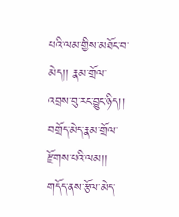པའི་ལམ་གྱིས་མཐོང་བ་མེད།། རྣམ་གྲོལ་འབྲས་བུ་རང་བྱུང་ཉིད།། བགྲོད་མེད་རྣམ་གྲོལ་རྫོགས་པའི་ལམ།། གདོད་ནས་རྩོལ་མེད་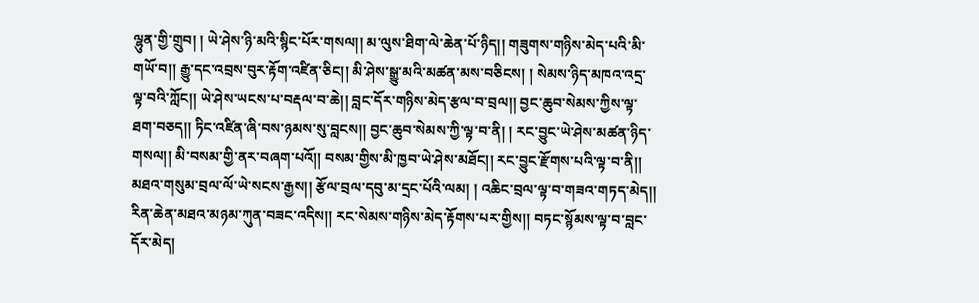ལྷུན་གྱི་གྲུབ། ། ཡེ་ཤེས་ཉི་མའི་སྙིང་པོར་གསལ།། མ་ལུས་ཐིག་ལེ་ཆེན་པོ་ཉིད།། གཟུགས་གཉིས་མེད་པའི་མི་གཡོ་བ།། རྒྱུ་དང་འབྲས་བུར་རྟོག་འཛིན་ཅིང།། མི་ཤེས་སྒྱུ་མའི་མཚན་མས་བཅིངས། ། སེམས་ཉིད་མཁའ་འདྲ་ལྟ་བའི་ཀློང།། ཡེ་ཤེས་ཡངས་པ་བརྡལ་བ་ཆེ།། བླང་དོར་གཉིས་མེད་རྩལ་བ་བྲལ།། བྱང་ཆུབ་སེམས་ཀྱིས་ལྟ་ཐག་བཅད།། ཏིང་འཛིན་ཞི་བས་ཉམས་སུ་བླངས།། བྱང་ཆུབ་སེམས་ཀྱི་ལྟ་བ་ནི། ། རང་བྱུང་ཡེ་ཤེས་མཚན་ཉིད་གསལ།། མི་བསམ་གྱི་ནར་བཞག་པའོ།། བསམ་གྱིས་མི་ཁྱབ་ཡེ་ཤེས་མཐོང།། རང་བྱུང་རྫོགས་པའི་ལྟ་བ་ནི།། མཐའ་གསུམ་བྲལ་ལོ་ཡེ་སངས་རྒྱས།། རྩོལ་བྲལ་དབུ་མ་དྲང་པོའི་ལམ། ། འཆིང་བྲལ་ལྟ་བ་གཟའ་གཏད་མེད།། རིན་ཆེན་མཐའ་མཉམ་ཀུན་བཟང་འདིས།། རང་སེམས་གཉིས་མེད་རྟོགས་པར་གྱིས།། བཏང་སྙོམས་ལྟ་བ་བླང་དོར་མེད།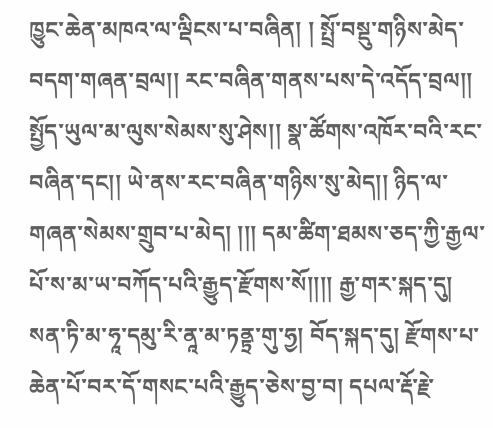ཁྱུང་ཆེན་མཁའ་ལ་ལྡིངས་པ་བཞིན། ། སྤྲོ་བསྡུ་གཉིས་མེད་བདག་གཞན་བྲལ།། རང་བཞིན་གནས་པས་དེ་འདོད་བྲལ།། སྤྱོད་ཡུལ་མ་ལུས་སེམས་སུ་ཤེས།། སྣ་ཚོགས་འཁོར་བའི་རང་བཞིན་དང།། ཡེ་ནས་རང་བཞིན་གཉིས་སུ་མེད།། ཉིད་ལ་གཞན་སེམས་གྲུབ་པ་མེད། །།། དམ་ཚིག་ཐམས་ཅད་ཀྱི་རྒྱལ་པོ་ས་མ་ཡ་བཀོད་པའི་རྒྱུད་རྫོགས་སོ།།།། རྒྱ་གར་སྐད་དུ། སན་ཏི་མ་ཧཱ་དམུ་རི་ནཱ་མ་ཏནྟྲ་གུ་ཧྱ། བོད་སྐད་དུ། རྫོགས་པ་ཆེན་པོ་བར་དོ་གསང་པའི་རྒྱུད་ཅེས་བྱ་བ། དཔལ་རྡོ་རྗེ་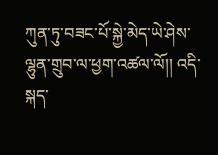ཀུན་ཏུ་བཟང་པོ་སྐྱེ་མེད་ཡེ་ཤེས་ལྷུན་གྲུབ་ལ་ཕྱག་འཚལ་ལོ།། འདི་སྐད་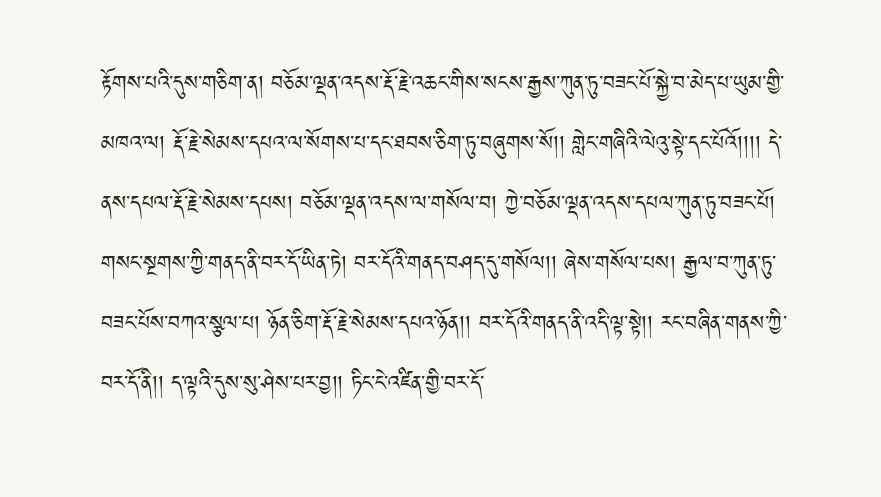རྟོགས་པའི་དུས་གཅིག་ན། བཅོམ་ལྡན་འདས་རྡོ་རྗེ་འཆང་གིས་སངས་རྒྱས་ཀུན་ཏུ་བཟང་པོ་སྐྱེ་བ་མེད་པ་ཡུམ་གྱི་མཁའ་ལ། རྡོ་རྗེ་སེམས་དཔའ་ལ་སོགས་པ་དང་ཐབས་ཅིག་ཏུ་བཞུགས་སོ།། གླེང་གཞིའི་ལེའུ་སྟེ་དང་པོའོ།།།། དེ་ནས་དཔལ་རྡོ་རྗེ་སེམས་དཔས། བཅོམ་ལྡན་འདས་ལ་གསོལ་བ། ཀྱེ་བཅོམ་ལྡན་འདས་དཔལ་ཀུན་ཏུ་བཟང་པོ། གསང་སྔགས་ཀྱི་གནད་ནི་བར་དོ་ཡིན་ཏེ། བར་དོའི་གནད་བཤད་དུ་གསོལ།། ཞེས་གསོལ་པས། རྒྱལ་བ་ཀུན་ཏུ་བཟང་པོས་བཀའ་སྩལ་པ། ཉོན་ཅིག་རྡོ་རྗེ་སེམས་དཔའ་ཉོན།། བར་དོའི་གནད་ནི་འདི་ལྟ་སྟེ།། རང་བཞིན་གནས་ཀྱི་བར་དོ་ནི།། ད་ལྟའི་དུས་སུ་ཤེས་པར་བྱ།། ཏིང་ངེ་འཛིན་གྱི་བར་དོ་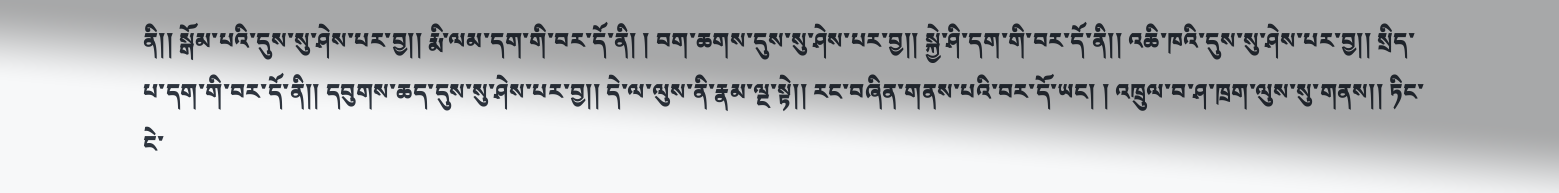ནི།། སྒོམ་པའི་དུས་སུ་ཤེས་པར་བྱ།། རྨི་ལམ་དག་གི་བར་དོ་ནི། ། བག་ཆགས་དུས་སུ་ཤེས་པར་བྱ།། སྐྱེ་ཤི་དག་གི་བར་དོ་ནི།། འཆི་ཁའི་དུས་སུ་ཤེས་པར་བྱ།། སྲིད་པ་དག་གི་བར་དོ་ནི།། དབུགས་ཆད་དུས་སུ་ཤེས་པར་བྱ།། དེ་ལ་ལུས་ནི་རྣམ་ལྔ་སྟེ།། རང་བཞིན་གནས་པའི་བར་དོ་ཡང། ། འཁྲུལ་བ་ཤ་ཁྲག་ལུས་སུ་གནས།། ཏིང་ངེ་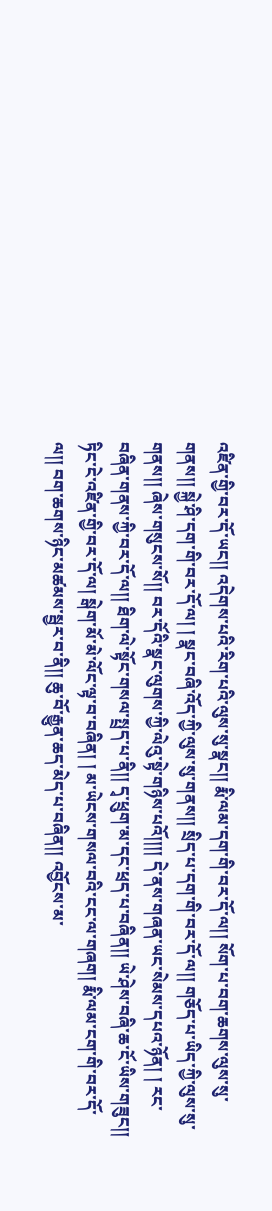འཛིན་གྱི་བར་དོ་ཡང།། འདེགས་པའི་རིག་པའི་ལུས་སུ་སྣང།། རྨི་ལམ་དག་གི་བར་དོ་ལ།། སོག་པ་བག་ཆགས་ལུས་སུ་གནས།། སྐྱེ་ཤི་དག་གི་བར་དོ་ལ། ། སྣང་བཞི་འོད་ཀྱི་ལུས་སུ་གནས།། སྲིད་པ་དག་གི་བར་དོ་ལ།། གཅོད་པ་ཡིད་ཀྱི་ལུས་སུ་གནས།། ཞེས་གསུངས་སོ།། བར་དོའི་སྣང་ལུགས་ཀྱི་ལེའུ་སྟེ་གཉིས་པའོ།།།། དེ་ནས་གཞན་ཡང་སེམས་དཔའ་ཉོན། ། རང་བཞིན་གནས་ཀྱི་བར་དོ་ལ།། ཐིག་ལེ་སྟོང་གསལ་སྤྲད་པ་ནི།། དྭ་ཕྲུག་མ་དང་ཕྲད་པ་བཞིན།། ཡེ་ཤེས་བཞི་ཆ་ངོ་ཡིས་གཟུང།། ཏིང་ངེ་འཛིན་གྱི་བར་དོ་ལ། སྒེག་མོ་མེ་ལོང་ལྟ་བ་བཞིན། ། མ་ཡེངས་གསལ་བའི་ངང་ལ་གཞག། རྨི་ལམ་ངག་གི་བར་དོ་ལ།། བག་ཆགས་ཉིང་མཚམས་སྦྱར་བ་ནི།། ཆུ་བོ་རྒྱུན་ཆད་མེད་པ་བཞིན།། འབྱོངས་མ་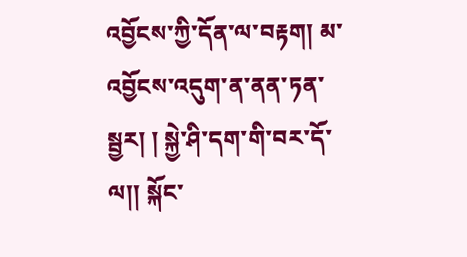འབྱོངས་ཀྱི་དོན་ལ་བརྟག། མ་འབྱོངས་འདུག་ན་ནན་ཏན་སྦྱར། ། སྐྱེ་ཤི་དག་གི་བར་དོ་ལ།། སྐོང་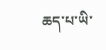ཆད་པ་ཡི་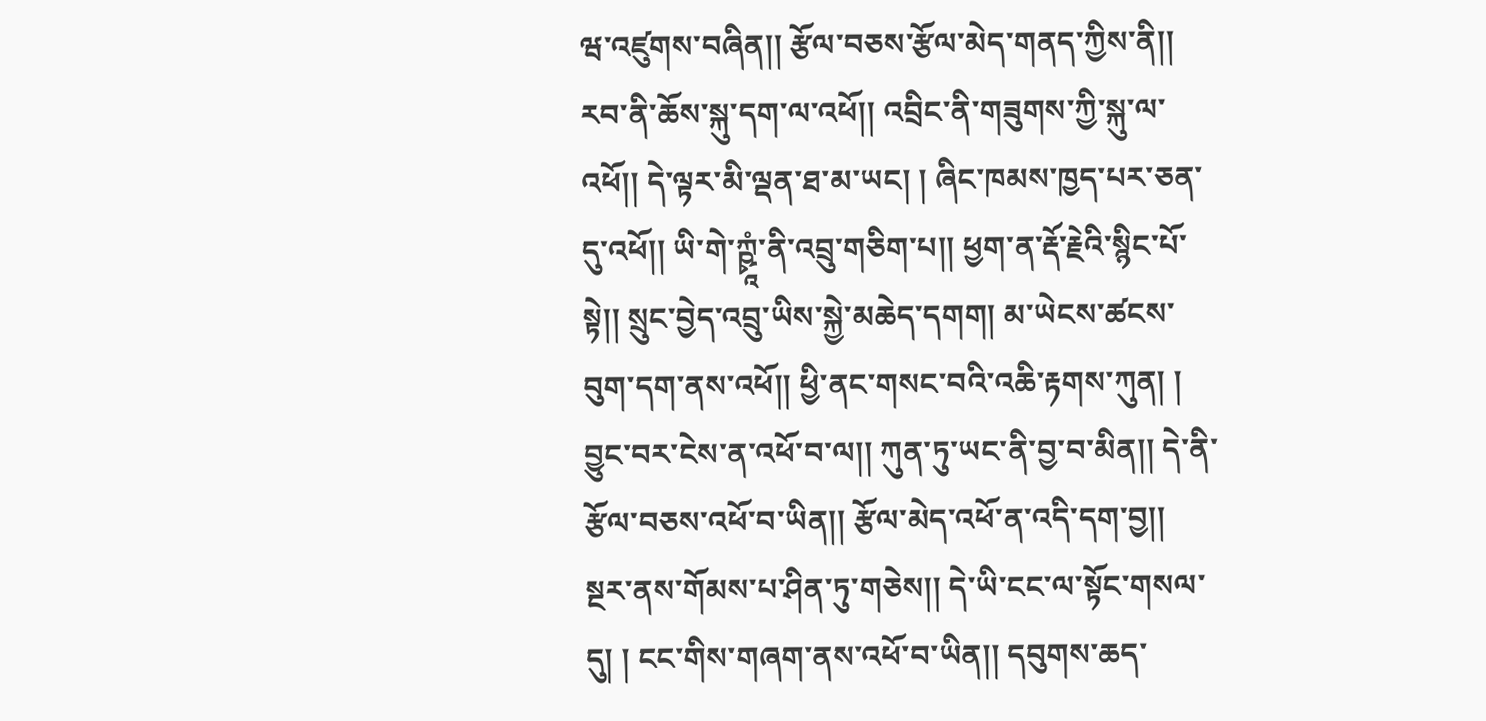ཝ་འཛུགས་བཞིན།། རྩོལ་བཅས་རྩོལ་མེད་གནད་ཀྱིས་ནི།། རབ་ནི་ཆོས་སྐུ་དག་ལ་འཕོ།། འབྲིང་ནི་གཟུགས་ཀྱི་སྐུ་ལ་འཕོ།། དེ་ལྟར་མི་ལྡན་ཐ་མ་ཡང། ། ཞིང་ཁམས་ཁྱད་པར་ཅན་དུ་འཕོ།། ཡི་གེ་ཀྵྭཱཾ་ནི་འབྲུ་གཅིག་པ།། ཕྱག་ན་རྡོ་རྗེའི་སྙིང་པོ་སྟེ།། སྲུང་བྱེད་འབྲུ་ཡིས་སྐྱེ་མཆེད་དགག། མ་ཡེངས་ཚངས་བུག་དག་ནས་འཕོ།། ཕྱི་ནང་གསང་བའི་འཆི་རྟགས་ཀུན། ། བྱུང་བར་ངེས་ན་འཕོ་བ་ལ།། ཀུན་ཏུ་ཡང་ནི་བྱ་བ་མིན།། དེ་ནི་རྩོལ་བཅས་འཕོ་བ་ཡིན།། རྩོལ་མེད་འཕོ་ན་འདི་དག་བྱ།། སྔར་ནས་གོམས་པ་ཤིན་ཏུ་གཅེས།། དེ་ཡི་ངང་ལ་སྟོང་གསལ་དུ། ། ངང་གིས་གཞག་ནས་འཕོ་བ་ཡིན།། དབུགས་ཆད་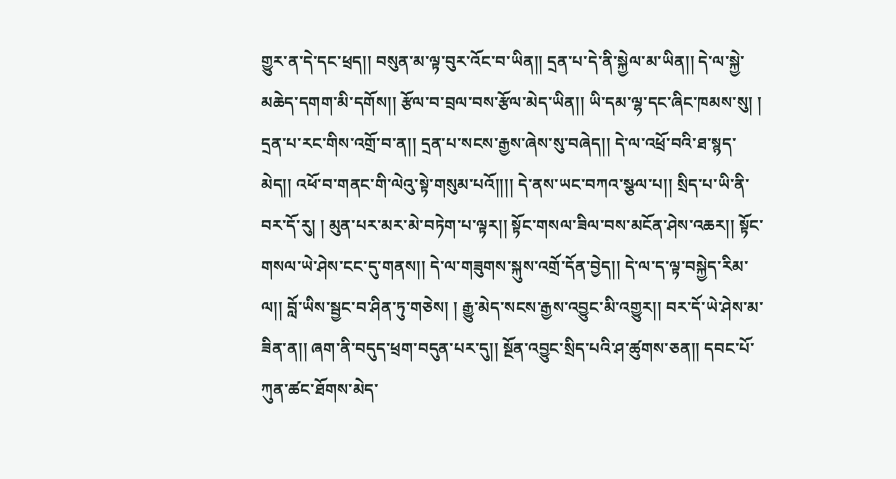གྱུར་ན་དེ་དང་ཕྲད།། བསུན་མ་ལྟ་བུར་འོང་བ་ཡིན།། དྲན་པ་དེ་ནི་སྐྱེལ་མ་ཡིན།། དེ་ལ་སྐྱེ་མཆེད་དགག་མི་དགོས།། རྩོལ་བ་བྲལ་བས་རྩོལ་མེད་ཡིན།། ཡི་དམ་ལྷ་དང་ཞིང་ཁམས་སུ། ། དྲན་པ་རང་གིས་འགྲོ་བ་ན།། དྲན་པ་སངས་རྒྱས་ཞེས་སུ་བཞེད།། དེ་ལ་འཕྲོ་བའི་ཐ་སྙད་མེད།། འཕོ་བ་གནང་གི་ལེའུ་སྟེ་གསུམ་པའོ།།།། དེ་ནས་ཡང་བཀའ་སྩལ་པ།། སྲིད་པ་ཡི་ནི་བར་དོ་རུ། ། མུན་པར་མར་མེ་བཏེག་པ་ལྟར།། སྟོང་གསལ་ཟིལ་བས་མངོན་ཤེས་འཆར།། སྟོང་གསལ་ཡེ་ཤེས་ངང་དུ་གནས།། དེ་ལ་གཟུགས་སྐུས་འགྲོ་དོན་བྱེད།། དེ་ལ་ད་ལྟ་བསྐྱེད་རིམ་ལ།། བློ་ཡིས་སྦྱང་བ་ཤིན་ཏུ་གཅེས། ། རྒྱུ་མེད་སངས་རྒྱས་འབྱུང་མི་འགྱུར།། བར་དོ་ཡེ་ཤེས་མ་ཟིན་ན།། ཞག་ནི་བདུད་ཕྲག་བདུན་པར་དུ།། སྔོན་འབྱུང་སྲིད་པའི་ཤ་ཚུགས་ཅན།། དབང་པོ་ཀུན་ཚང་ཐོགས་མེད་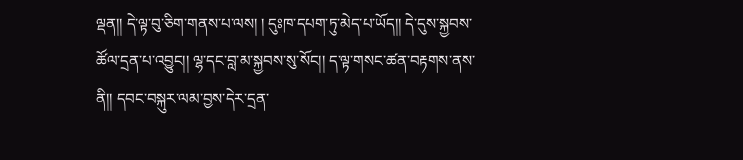ལྡན།། དེ་ལྟ་བུ་ཅིག་གནས་པ་ལས། ། དུཿཁ་དཔག་ཏུ་མེད་པ་ཡོད།། དེ་དུས་སྐྱབས་ཚོལ་དྲན་པ་འབྱུང།། ལྷ་དང་བླ་མ་སྐྱབས་སུ་སོང།། ད་ལྟ་གསང་ཚན་བརྟགས་ནས་ནི།། དབང་བསྐུར་ལམ་བྱས་དེར་དྲན་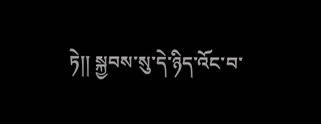ཏེ།། སྐྱབས་སུ་དེ་ཉིད་འོང་བ་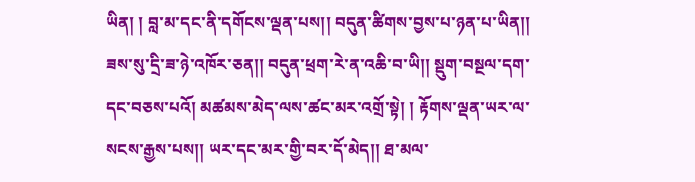ཡིན། ། བླ་མ་དང་ནི་དགོངས་ལྡན་པས།། བདུན་ཚིགས་བྱས་པ་ཉན་པ་ཡིན།། ཟས་སུ་དྲི་ཟ་ཉེ་འཁོར་ཅན།། བདུན་ཕྲག་རེ་ན་འཆི་བ་ཡི།། སྡུག་བསྔལ་དག་དང་བཅས་པའོ། མཚམས་མེད་ལས་ཚང་མར་འགྲོ་སྟེ། ། རྟོགས་ལྡན་ཡར་ལ་སངས་རྒྱས་པས།། ཡར་དང་མར་གྱི་བར་དོ་མེད།། ཐ་མལ་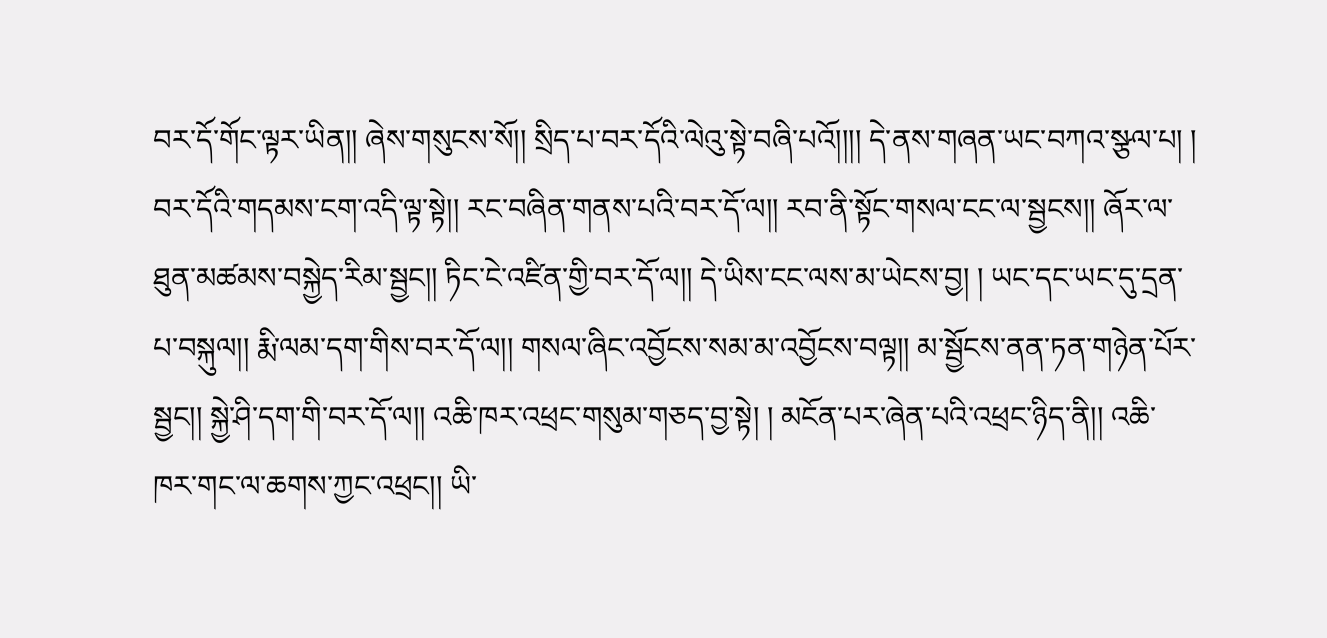བར་དོ་གོང་ལྟར་ཡིན།། ཞེས་གསུངས་སོ།། སྲིད་པ་བར་དོའི་ལེའུ་སྟེ་བཞི་པའོ།།།། དེ་ནས་གཞན་ཡང་བཀའ་སྩལ་པ། ། བར་དོའི་གདམས་ངག་འདི་ལྟ་སྟེ།། རང་བཞིན་གནས་པའི་བར་དོ་ལ།། རབ་ནི་སྟོང་གསལ་ངང་ལ་སྦྱངས།། ཞོར་ལ་ཐུན་མཚམས་བསྐྱེད་རིམ་སྦྱང།། ཏིང་ངེ་འཛིན་གྱི་བར་དོ་ལ།། དེ་ཡིས་ངང་ལས་མ་ཡེངས་བྱ། ། ཡང་དང་ཡང་དུ་དྲན་པ་བསྐུལ།། རྨི་ལམ་དག་གིས་བར་དོ་ལ།། གསལ་ཞིང་འབྱོངས་སམ་མ་འབྱོངས་བལྟ།། མ་སྦྱོངས་ནན་ཏན་གཉེན་པོར་སྦྱང།། སྐྱེ་ཤི་དག་གི་བར་དོ་ལ།། འཆི་ཁར་འཕྲང་གསུམ་གཅད་བྱ་སྟེ། ། མངོན་པར་ཞེན་པའི་འཕྲང་ཉིད་ནི།། འཆི་ཁར་གང་ལ་ཆགས་ཀྱང་འཕྲང།། ཡི་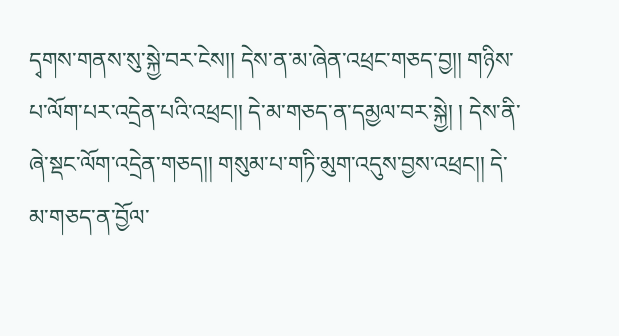དྭགས་གནས་སུ་སྐྱེ་བར་ངེས།། དེས་ན་མ་ཞེན་འཕྲང་གཅད་བྱ།། གཉིས་པ་ལོག་པར་འདྲེན་པའི་འཕྲང།། དེ་མ་གཅད་ན་དམྱལ་བར་སྐྱེ། ། དེས་ནི་ཞེ་སྡང་ལོག་འདྲེན་གཅད།། གསུམ་པ་གཏི་མུག་འདུས་བྱས་འཕྲང།། དེ་མ་གཅད་ན་བྱོལ་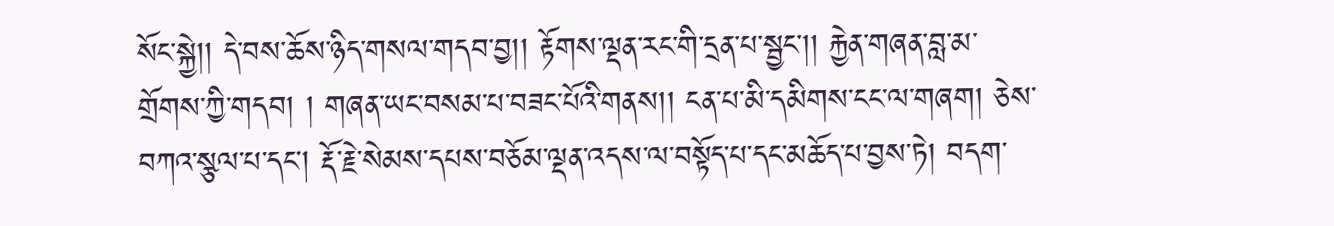སོང་སྐྱེ།། དེ་བས་ཆོས་ཉིད་གསལ་གདབ་བྱ།། རྟོགས་ལྡན་རང་གི་དྲན་པ་སྦྱང།། རྐྱེན་གཞན་བླ་མ་གྲོགས་ཀྱི་གདབ། ། གཞན་ཡང་བསམ་པ་བཟང་པོའི་གནས།། ངན་པ་མི་དམིགས་ངང་ལ་གཞག། ཅེས་བཀའ་སྩལ་པ་དང། རྡོ་རྗེ་སེམས་དཔས་བཅོམ་ལྡན་འདས་ལ་བསྟོད་པ་དང་མཆོད་པ་བྱས་ཏེ། བདག་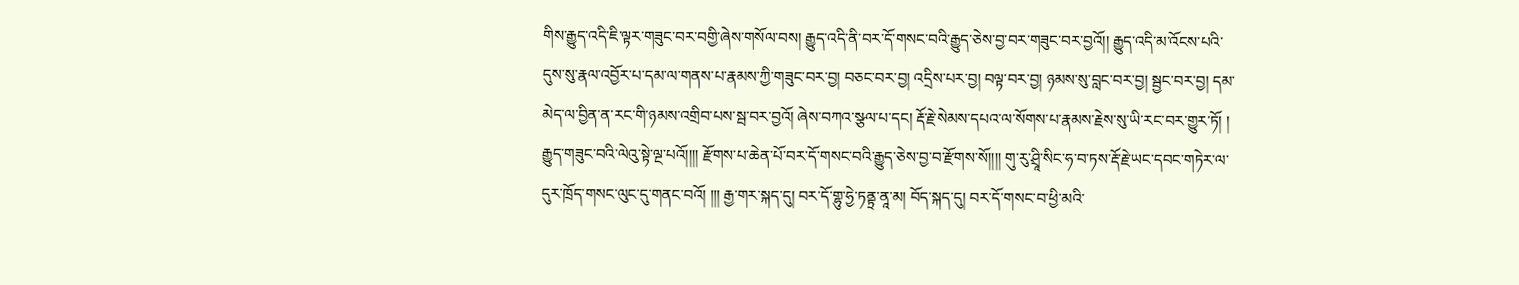གིས་རྒྱུད་འདི་ཇི་ལྟར་གཟུང་བར་བགྱི་ཞེས་གསོལ་བས། རྒྱུད་འདི་ནི་བར་དོ་གསང་བའི་རྒྱུད་ཅེས་བྱ་བར་གཟུང་བར་བྱའོ།། རྒྱུད་འདི་མ་འོངས་པའི་དུས་སུ་རྣལ་འབྱོར་པ་དམ་ལ་གནས་པ་རྣམས་ཀྱི་གཟུང་བར་བྱ། བཅང་བར་བྱ། འདྲིས་པར་བྱ། བལྟ་བར་བྱ། ཉམས་སུ་བླང་བར་བྱ། སྦྱང་བར་བྱ། དམ་མེད་ལ་བྱིན་ན་རང་གི་ཉམས་འགྲིབ་པས་སྦ་བར་བྱའོ། ཞེས་བཀའ་སྩལ་པ་དང། རྡོ་རྗེ་སེམས་དཔའ་ལ་སོགས་པ་རྣམས་རྗེས་སུ་ཡི་རང་བར་གྱུར་ཏོ། ། རྒྱུད་གཟུང་བའི་ལེའུ་སྟེ་ལྔ་པའོ།།།། རྫོགས་པ་ཆེན་པོ་བར་དོ་གསང་བའི་རྒྱུད་ཅེས་བྱ་བ་རྫོགས་སོ།།།། གུ་རུ་ཤྲཱི་སིང་ཧ་བ་ཏས་རྡོ་རྗེ་ཡང་དབང་གཏེར་ལ་དུར་ཁྲོད་གསང་ལུང་དུ་གནང་བའོ། །།། རྒྱ་གར་སྐད་དུ། བར་དོ་གྷུ་ཧྱེ་ཏནྟྲ་ནཱ་མ། བོད་སྐད་དུ། བར་དོ་གསང་བ་ཕྱི་མའི་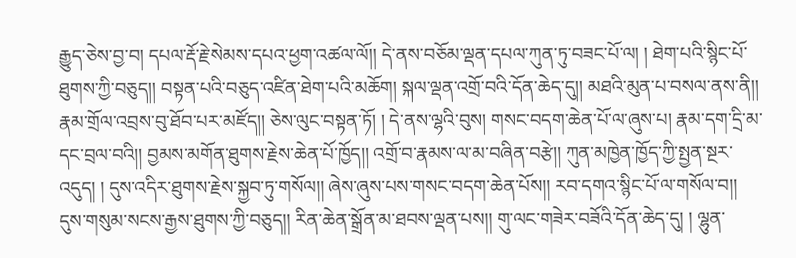རྒྱུད་ཅེས་བྱ་བ། དཔལ་རྡོ་རྗེ་སེམས་དཔའ་ཕྱག་འཚལ་ལོ།། དེ་ནས་བཅོམ་ལྡན་དཔལ་ཀུན་ཏུ་བཟང་པོ་ལ། ། ཐེག་པའི་སྙིང་པོ་ཐུགས་ཀྱི་བཅུད།། བསྟན་པའི་བཅུད་འཛིན་ཐེག་པའི་མཆོག། སྐལ་ལྡན་འགྲོ་བའི་དོན་ཆེད་དུ།། མཐའི་མུན་པ་བསལ་ནས་ནི།། རྣམ་གྲོལ་འབྲས་བུ་ཐོབ་པར་མཛོད།། ཅེས་ལུང་བསྟན་ཏོ། ། དེ་ནས་ལྷའི་བུས། གསང་བདག་ཆེན་པོ་ལ་ཞུས་པ། རྣམ་དག་དྲི་མ་དང་བྲལ་བའི།། བྱམས་མགོན་ཐུགས་རྗེས་ཆེན་པོ་ཁྱོད།། འགྲོ་བ་རྣམས་ལ་མ་བཞིན་བརྩེ།། ཀུན་མཁྱེན་ཁྱོད་ཀྱི་སྤྱན་སྔར་འདུད། ། དུས་འདིར་ཐུགས་རྗེས་སྐྱབ་ཏུ་གསོལ།། ཞེས་ཞུས་པས་གསང་བདག་ཆེན་པོས།། རབ་དགའ་སྙིང་པོ་ལ་གསོལ་བ།། དུས་གསུམ་སངས་རྒྱས་ཐུགས་ཀྱི་བཅུད།། རིན་ཆེན་སྒྲོན་མ་ཐབས་ལྡན་པས།། གུ་ལང་གཟེར་བཟོའི་དོན་ཆེད་དུ། ། ལྷུན་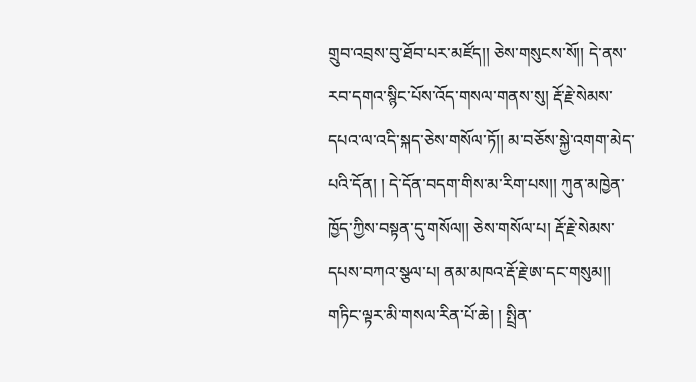གྲུབ་འབྲས་བུ་ཐོབ་པར་མཛོད།། ཅེས་གསུངས་སོ།། དེ་ནས་རབ་དགའ་སྙིང་པོས་འོད་གསལ་གནས་སུ། རྡོ་རྗེ་སེམས་དཔའ་ལ་འདི་སྐད་ཅེས་གསོལ་ཏོ།། མ་བཅོས་སྐྱེ་འགག་མེད་པའི་དོན། ། དེ་དོན་བདག་གིས་མ་རིག་པས།། ཀུན་མཁྱེན་ཁྱོད་ཀྱིས་བསྟན་དུ་གསོལ།། ཅེས་གསོལ་པ། རྡོ་རྗེ་སེམས་དཔས་བཀའ་སྩལ་པ། ནམ་མཁའ་རྡོ་རྗེ་ཨ་དང་གསུམ།། གཏིང་ལྟར་མི་གསལ་རིན་པོ་ཆེ། ། སྤྲིན་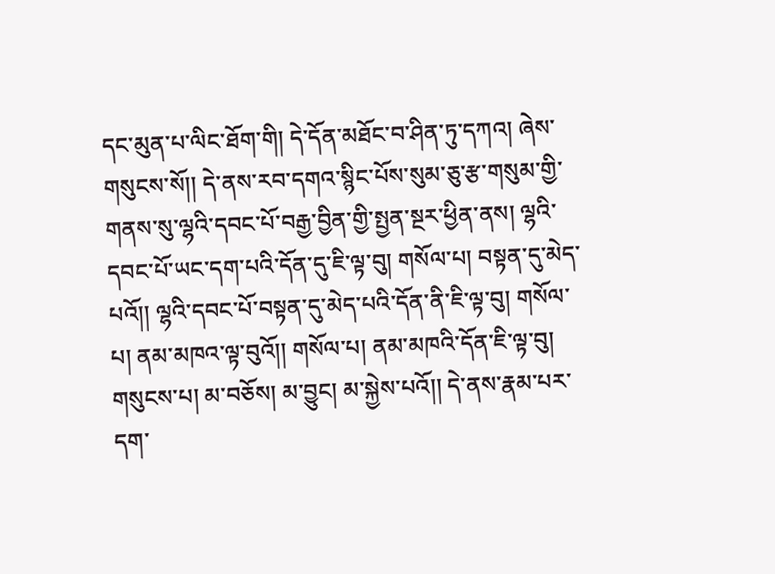དང་མུན་པ་ལིང་ཐོག་གི། དེ་དོན་མཐོང་བ་ཤིན་ཏུ་དཀའ། ཞེས་གསུངས་སོ།། དེ་ནས་རབ་དགའ་སྙིང་པོས་སུམ་ཅུ་རྩ་གསུམ་གྱི་གནས་སུ་ལྷའི་དབང་པོ་བརྒྱ་བྱིན་གྱི་སྤྱན་སྔར་ཕྱིན་ནས། ལྷའི་དབང་པོ་ཡང་དག་པའི་དོན་དུ་ཇི་ལྟ་བུ། གསོལ་པ། བསྟན་དུ་མེད་པའོ།། ལྷའི་དབང་པོ་བསྟན་དུ་མེད་པའི་དོན་ནི་ཇི་ལྟ་བུ། གསོལ་པ། ནམ་མཁའ་ལྟ་བུའོ།། གསོལ་པ། ནམ་མཁའི་དོན་ཇི་ལྟ་བུ། གསུངས་པ། མ་བཅོས། མ་བྱུང། མ་སྐྱེས་པའོ།། དེ་ནས་རྣམ་པར་དག་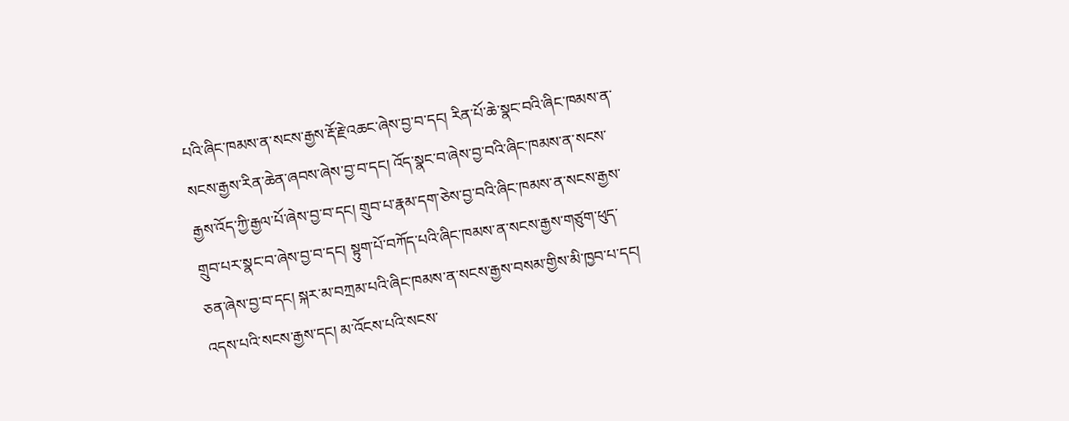པའི་ཞིང་ཁམས་ན་སངས་རྒྱས་རྡོ་རྗེ་འཆང་ཞེས་བྱ་བ་དང། རིན་པོ་ཆེ་སྣང་བའི་ཞིང་ཁམས་ན་སངས་རྒྱས་རིན་ཆེན་ཞབས་ཞེས་བྱ་བ་དང། འོད་སྣང་བ་ཞེས་བྱ་བའི་ཞིང་ཁམས་ན་སངས་རྒྱས་འོད་ཀྱི་རྒྱལ་པོ་ཞེས་བྱ་བ་དང། གྲུབ་པ་རྣམ་དག་ཅེས་བྱ་བའི་ཞིང་ཁམས་ན་སངས་རྒྱས་གྲུབ་པར་སྣང་བ་ཞེས་བྱ་བ་དང། སྟུག་པོ་བཀོད་པའི་ཞིང་ཁམས་ན་སངས་རྒྱས་གཙུག་ཕུད་ཅན་ཞེས་བྱ་བ་དང། སྐར་མ་བཀྲམ་པའི་ཞིང་ཁམས་ན་སངས་རྒྱས་བསམ་གྱིས་མི་ཁྱབ་པ་དང། འདས་པའི་སངས་རྒྱས་དང། མ་འོངས་པའི་སངས་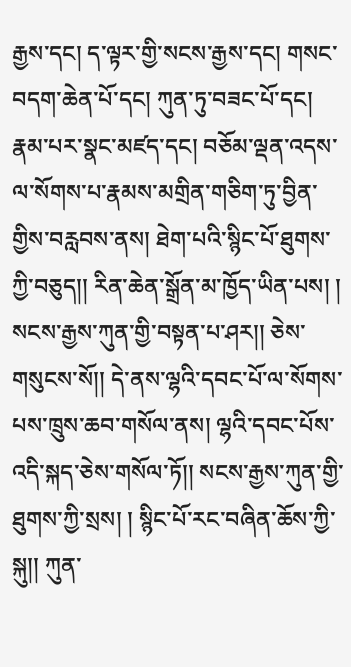རྒྱས་དང། ད་ལྟར་གྱི་སངས་རྒྱས་དང། གསང་བདག་ཆེན་པོ་དང། ཀུན་ཏུ་བཟང་པོ་དང། རྣམ་པར་སྣང་མཛད་དང། བཅོམ་ལྡན་འདས་ལ་སོགས་པ་རྣམས་མགྲིན་གཅིག་ཏུ་བྱིན་གྱིས་བརླབས་ནས། ཐེག་པའི་སྙིང་པོ་ཐུགས་ཀྱི་བཅུད།། རིན་ཆེན་སྒྲོན་མ་ཁྱོད་ཡིན་པས། ། སངས་རྒྱས་ཀུན་གྱི་བསྟན་པ་ཤར།། ཅེས་གསུངས་སོ།། དེ་ནས་ལྷའི་དབང་པོ་ལ་སོགས་པས་ཁྲུས་ཆབ་གསོལ་ནས། ལྷའི་དབང་པོས་འདི་སྐད་ཅེས་གསོལ་ཏོ།། སངས་རྒྱས་ཀུན་གྱི་ཐུགས་ཀྱི་སྲས། ། སྙིང་པོ་རང་བཞིན་ཆོས་ཀྱི་སྐུ།། ཀུན་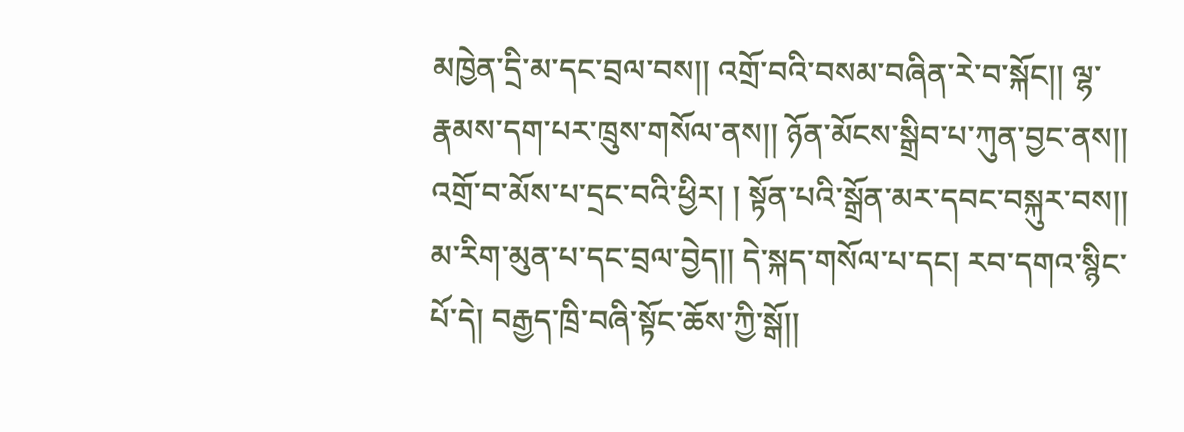མཁྱེན་དྲི་མ་དང་བྲལ་བས།། འགྲོ་བའི་བསམ་བཞིན་རེ་བ་སྐོང།། ལྷ་རྣམས་དག་པར་ཁྲུས་གསོལ་ནས།། ཉོན་མོངས་སྒྲིབ་པ་ཀུན་བྱང་ནས།། འགྲོ་བ་མོས་པ་དྲང་བའི་ཕྱིར། ། སྟོན་པའི་སྒྲོན་མར་དབང་བསྐུར་བས།། མ་རིག་མུན་པ་དང་བྲལ་བྱེད།། དེ་སྐད་གསོལ་པ་དང། རབ་དགའ་སྙིང་པོ་དེ། བརྒྱད་ཁྲི་བཞི་སྟོང་ཆོས་ཀྱི་སྒོ།།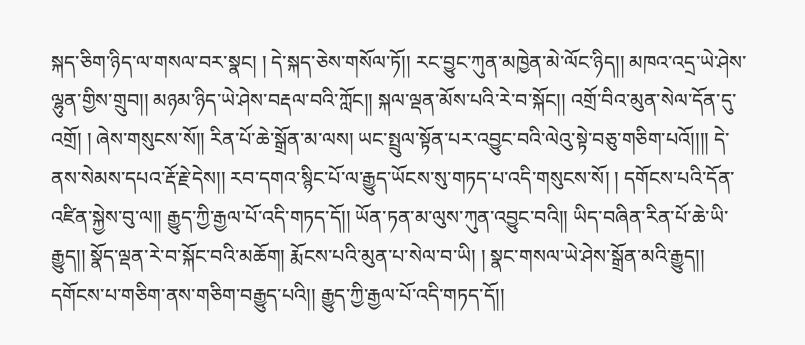སྐད་ཅིག་ཉིད་ལ་གསལ་བར་སྣང། ། དེ་སྐད་ཅེས་གསོལ་ཏོ།། རང་བྱུང་ཀུན་མཁྱེན་མེ་ལོང་ཉིད།། མཁའ་འདྲ་ཡེ་ཤེས་ལྷུན་གྱིས་གྲུབ།། མཉམ་ཉིད་ཡེ་ཤེས་བརྡལ་བའི་ཀློང།། སྐལ་ལྡན་མོས་པའི་རེ་བ་སྐོང།། འགྲོ་བིའ་མུན་སེལ་དོན་དུ་འགྲོ། ། ཞེས་གསུངས་སོ།། རིན་པོ་ཆེ་སྒྲོན་མ་ལས། ཡང་སྤྲུལ་སྟོན་པར་འབྱུང་བའི་ལེའུ་སྟེ་བཅུ་གཅིག་པའོ།།།། དེ་ནས་སེམས་དཔའ་རྡོ་རྗེ་དེས།། རབ་དགའ་སྙིང་པོ་ལ་རྒྱུད་ཡོངས་སུ་གཏད་པ་འདི་གསུངས་སོ། ། དགོངས་པའི་དོན་འཛིན་སྐྱེས་བུ་ལ།། རྒྱུད་ཀྱི་རྒྱལ་པོ་འདི་གཏད་དོ།། ཡོན་ཏན་མ་ལུས་ཀུན་འབྱུང་བའི།། ཡིད་བཞིན་རིན་པོ་ཆེ་ཡི་རྒྱུད།། སྣོད་ལྡན་རེ་བ་སྐོང་བའི་མཆོག། རྨོངས་པའི་མུན་པ་སེལ་བ་ཡི། ། སྣང་གསལ་ཡེ་ཤེས་སྒྲོན་མའི་རྒྱུད།། དགོངས་པ་གཅིག་ནས་གཅིག་བརྒྱུད་པའི།། རྒྱུད་ཀྱི་རྒྱལ་པོ་འདི་གཏད་དོ།།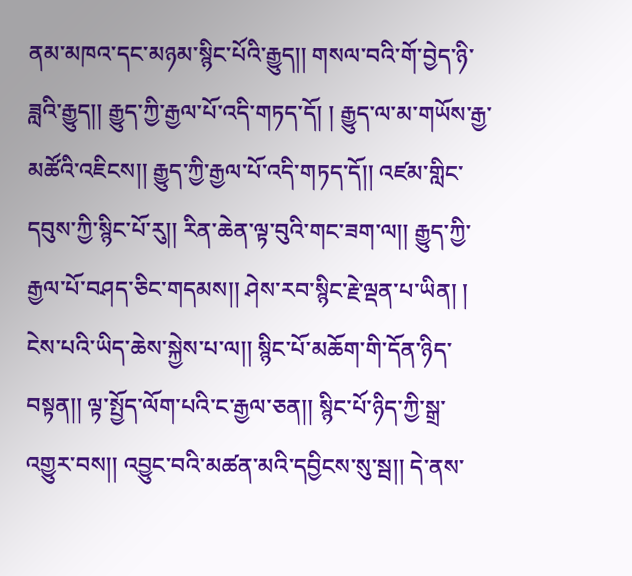ནམ་མཁའ་དང་མཉམ་སྙིང་པོའི་རྒྱུད།། གསལ་བའི་གོ་བྱེད་ཉི་ཟླའི་རྒྱུད།། རྒྱུད་ཀྱི་རྒྱལ་པོ་འདི་གཏད་དོ། ། རྒྱུད་ལ་མ་གཡོས་རྒྱ་མཚོའི་འཇིངས།། རྒྱུད་ཀྱི་རྒྱལ་པོ་འདི་གཏད་དོ།། འཛམ་གླིང་དབུས་ཀྱི་སྙིང་པོ་རུ།། རིན་ཆེན་ལྟ་བུའི་གང་ཟག་ལ།། རྒྱུད་ཀྱི་རྒྱལ་པོ་བཤད་ཅིང་གདམས།། ཤེས་རབ་སྙིང་རྗེ་ལྡན་པ་ཡིན། ། ངེས་པའི་ཡིད་ཆེས་སྐྱེས་པ་ལ།། སྙིང་པོ་མཆོག་གི་དོན་ཉིད་བསྟན།། ལྟ་སྤྱོད་ལོག་པའི་ང་རྒྱལ་ཅན།། སྙིང་པོ་ཉིད་ཀྱི་སྒྲ་འགྱུར་བས།། འབྱུང་བའི་མཚན་མའི་དབྱིངས་སུ་སྦ།། དེ་ནས་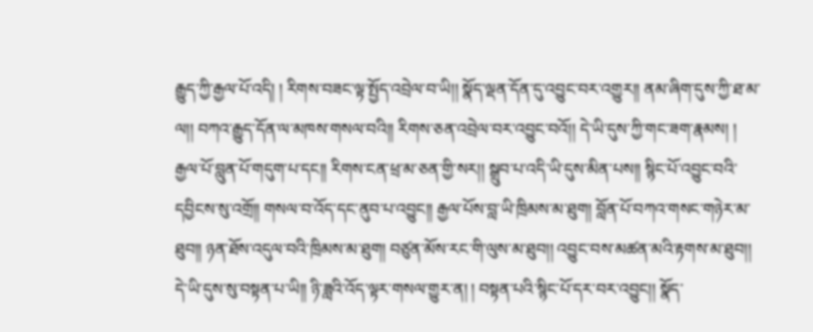རྒྱུད་ཀྱི་རྒྱལ་པོ་འདི། ། རིགས་བཟང་ལྟ་སྤྱོད་འབྲེལ་བ་ཡི།། སྣོད་ལྡན་དོན་དུ་འབྱུང་བར་འགྱུར།། ནམ་ཞིག་དུས་ཀྱི་ཐ་མ་ལ།། བཀའ་རྒྱུད་དོན་ལ་མཁས་གསལ་བའི།། རིགས་ཅན་འབྲེལ་བར་འབྱུང་བའོ།། དེ་ཡི་དུས་ཀྱི་གང་ཟག་རྣམས། ། རྒྱལ་པོ་བླུན་པོ་གདུག་པ་དང།། རིགས་ངན་ཕྲ་མ་ཅན་གྱི་སར།། སྒྲུབ་པ་འདི་ཡི་དུས་མིན་པས།། སྙིང་པོ་འབྱུང་བའི་དབྱིངས་སུ་འགྲོ།། གསལ་བ་འོད་དང་ནུབ་པ་འབྱུང།། རྒྱལ་པོས་བླ་ཡི་ཁྲིམས་མ་ཐུག། བློན་པོ་བཀའ་གསང་གཉེར་མ་ཐུབ།། ཉན་ཐོས་འདུལ་བའི་ཁྲིམས་མ་ཐུག། བཙུན་མོས་རང་གི་ལུས་མ་ཐུབ།། འབྱུང་བས་མཚན་མའི་རྟགས་མ་ཐུབ།། དེ་ཡི་དུས་སུ་བསྟན་པ་ཡི།། ཉི་ཟླའི་འོད་ལྟར་གསལ་གྱུར་ན། ། བསྟན་པའི་སྙིང་པོ་དར་བར་འབྱུང།། སྣོད་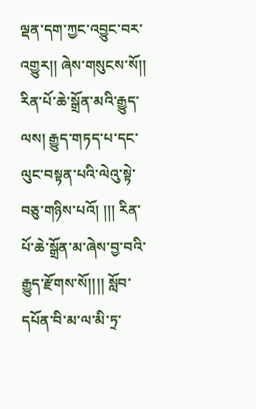ལྡན་དག་ཀྱང་འབྱུང་བར་འགྱུར།། ཞེས་གསུངས་སོ།། རིན་པོ་ཆེ་སྒྲོན་མའི་རྒྱུད་ལས། རྒྱུད་གཏད་པ་དང་ལུང་བསྟན་པའི་ལེའུ་སྟེ་བཅུ་གཉིས་པའོ། །།། རིན་པོ་ཆེ་སྒྲོན་མ་ཞེས་བྱ་བའི་རྒྱུད་རྫོགས་སོ།།།། སློབ་དཔོན་བི་མ་ལ་མི་ཏྲ་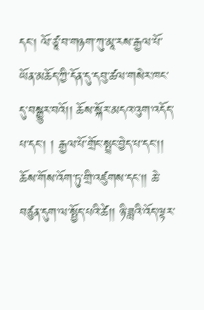དང། ལོ་ཙཱ་བ་གཉག་ཀུ་མཱ་རས་རྒྱལ་པོ་ཡོན་མཆོད་ཀྱི་དོན་དུ་དབུ་ཚལ་གསེར་ཁང་དུ་བསྒྱུར་བའོ།། ཆོས་སྐོར་མདའ་འུག་འདོད་པ་དང། ། རྒྱལ་པོ་གྲོང་སྤྲང་བྱེད་པ་དང།། ཆོས་གོས་འོག་ཏུ་གྲི་འཛུགས་དང།། ཆེ་བཙུན་དུག་ལ་སྤྱོད་པའི་ཚེ།། ཉི་ཟླའི་འོད་ལྟར་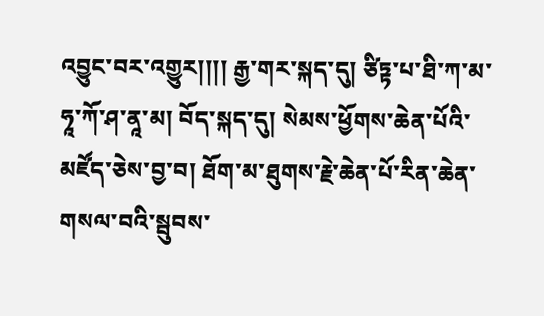འབྱུང་བར་འགྱུར།།།། རྒྱ་གར་སྐད་དུ། ཙིཏྟ་པ་ཐི་ཀ་མ་ཧཱ་ཀོ་ཤ་ནཱ་མ། བོད་སྐད་དུ། སེམས་ཕྱོགས་ཆེན་པོའི་མཛོད་ཅེས་བྱ་བ། ཐོག་མ་ཐུགས་རྗེ་ཆེན་པོ་རིན་ཆེན་གསལ་བའི་སྦུབས་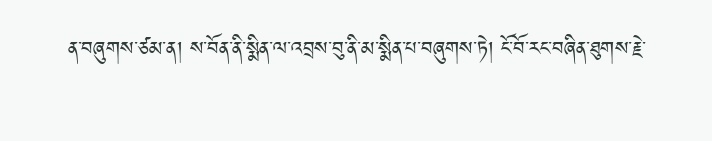ན་བཞུགས་ཙམ་ན། ས་བོན་ནི་སྨིན་ལ་འབྲས་བུ་ནི་མ་སྨིན་པ་བཞུགས་ཏེ། ངོ་བོ་རང་བཞིན་ཐུགས་རྗེ་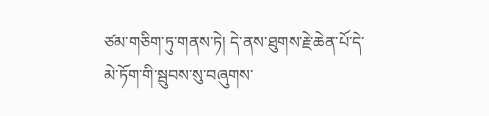ཙམ་གཅིག་ཏུ་གནས་ཏེ། དེ་ནས་ཐུགས་རྗེ་ཆེན་པོ་དེ་མེ་ཏོག་གི་སྦུབས་སུ་བཞུགས་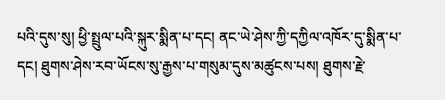པའི་དུས་སུ། ཕྱི་སྤྲུལ་པའི་སྐུར་སྨིན་པ་དང། ནང་ཡེ་ཤེས་ཀྱི་དཀྱིལ་འཁོར་དུ་སྨིན་པ་དང། ཐུགས་ཤེས་རབ་ཡོངས་སུ་རྒྱས་པ་གསུམ་དུས་མཚུངས་པས། ཐུགས་རྗེ་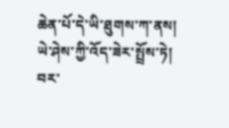ཆེན་པོ་དེ་ཡི་ཐུགས་ཀ་ནས། ཡེ་ཤེས་ཀྱི་འོད་ཟེར་སྤྲོས་ཏེ། བར་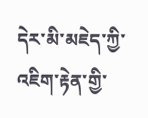དེར་མི་མཇེད་ཀྱི་འཇིག་རྟེན་གྱི་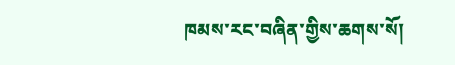ཁམས་རང་བཞིན་གྱིས་ཆགས་སོ།